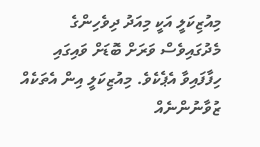މިއުޒިކަލީ އަކީ މިއަދު ދިވެހިންގެ މެދުގައިވެސް ވަރަށް ބޮޑަށް ވައިގައި ހިފާފައިވާ އެޕެކެވެ. މިއުޒިކަލީ އިން އެތަކެއް ޒުވާނުންނެއް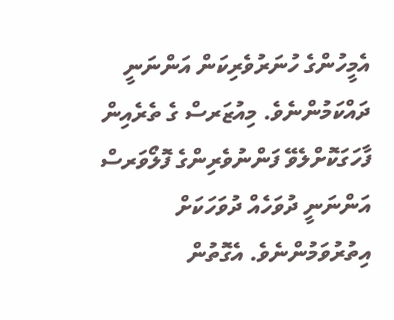އެމީހުންގެ ހުނަރުވެރިކަން އަންނަނީ ދައްކަމުންނެވެ. މިއުޒަރސް ގެ ތެރެއިން ފާހަގަކޮށްލެވޭ ފަންނުވެރިންގެ ފޮލޯވަރސް އަންނަނީ ދުވަހެއް ދުވަހަކަށް އިތުރުވަމުންނެވެ. އެގޮތުން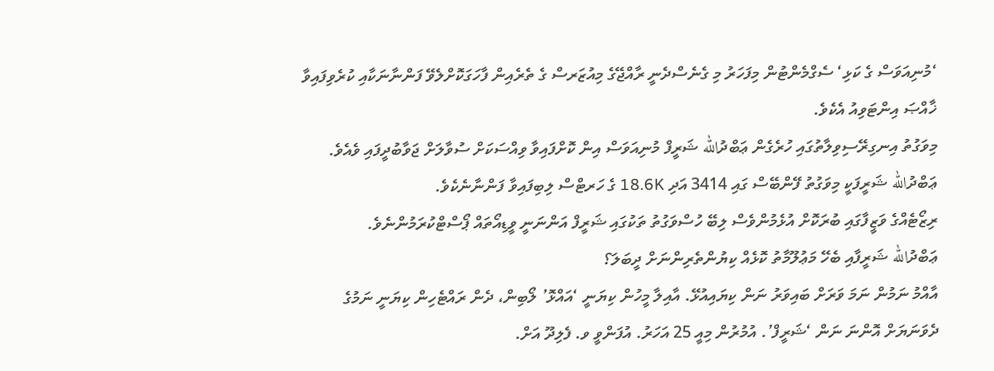‘މުނިއަވަސް ގެ ކަޅި‘ ސެގްމެންޓުން މިފަހަރު މި ގެނެސްދެނީ ރާއްޖޭގެ މިއުޒަރސް ގެ ތެރެއިން ފާހަގަކޮށްލެވޭ ފަންނާނަކާއި ކުރެވިފައިވާ ޚާއްޞަ އިންޓަވިއު އެކެވެ.
މިވަގުތު އިނގިރޭސިވިލާތުގައި ހުރެގެން ޢަބްދުالله ޝަރީފް މުނިއަވަސް އިން ކޮށްފައިވާ ވިއްސަކަށް ސުވާލަށް ޖަވާބުދީފައި ވެއެވެ. ޢަބްދުالله ޝަރީފަކީ މިވަގުތު ފޭންބޭސް ގައި 3414 އަދި 18.6K ގެ ހަރޓްސް ލިބިފައިވާ ފަންނާނެކެވެ.
ރިޒޯޓެއްގެ ވަޒީފާގައި ބުރަކޮށް އުޅެމުންވެސް ލިބޭ ހުސްވަގުތު ތަކުގައި ޝަރީފް އަންނަނީ ވީޑިއޯތައް ޕޯސްޓްކުރަމުންނެވެ.
ޢަބްދުالله ޝަރީފާއި ބެހޭ މަޢުލޫމާތު ކޮޅެއް ކިޔުންތެރިންނަށް ދީބަލަ؟
އާއްމު ނަމުން ނަމަ ވަރަށް ބައިވަރު ނަން ކިޔައިއުޅޭ. އާއިލާ މީހުން ކިޔަނީ ‘އައްޅޮ’ ލޯބިން، ދެން ރައްޓެހިން ކިޔަނީ ނަމުގެ ދެވަނަޔަށް އޮންނަ ނަން ‘ޝަރީފް’. އުމުރުން މިއީ 25 އަހަރު. އުފަންވީ ވ. ފެލިދޫ އަށް.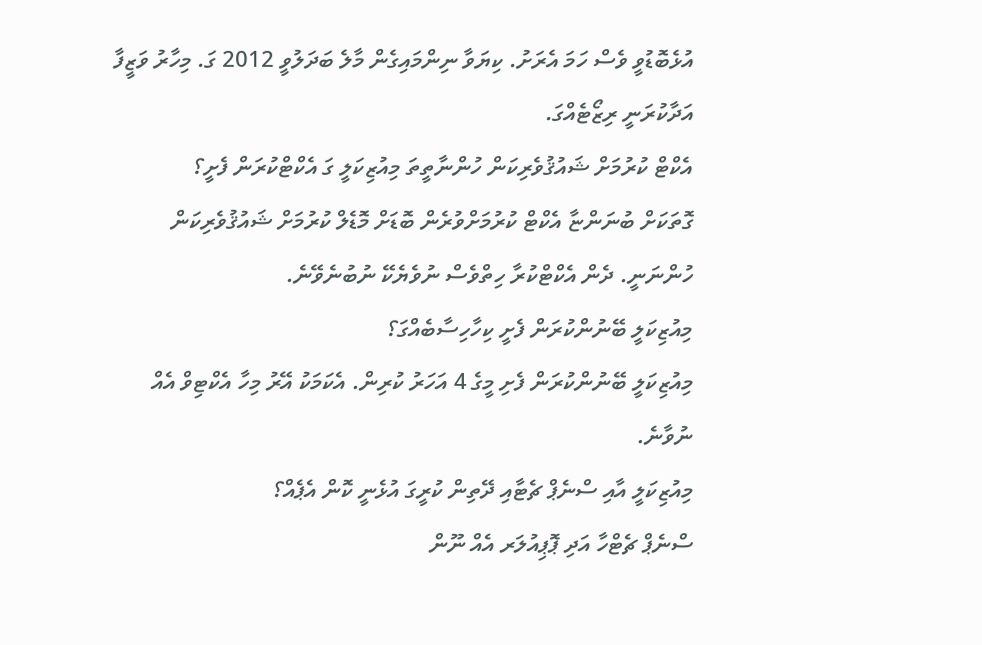އުޅެބޮޑުވީ ވެސް ހަމަ އެރަށު. ކިޔަވާ ނިންމައިގެން މާލެ ބަދަލުވީ 2012 ގަ. މިހާރު ވަޒީފާ އަދާކުރަނީ ރިޒޯޓެއްގަ.
އެކްޓް ކުރުމަށް ޝައުޤުވެރިކަން ހުންނާތީތަ މިއުޒިކަލީ ގަ އެކްޓްކުރަން ފެށީ؟
ގޮތަކަށް ބުނަންޏާ އެކްޓް ކުރުމަށްވުރެން ބޮޑަށް މޮޑެލް ކުރުމަށް ޝައުޤުވެރިކަން ހުންނަނީ. ދެން އެކްޓްކުރާ ހިތްވެސް ނުވެޔެކޭ ނުބުނެވޭނެ.
މިއުޒިކަލީ ބޭނުންކުރަން ފެށީ ކިހާހިސާބެއްގަ؟
މިއުޒިކަލީ ބޭނުންކުރަން ފެށި މީގެ 4 އަހަރު ކުރިން. އެކަމަކު އޭރު މިހާ އެކްޓިވް އެއް ނުވާނެ.
މިއުޒިކަލީ އާއި ސްނެޕް ޗެޓާއި ދޭތިން ކުރީގަ އުޅެނީ ކޮން އެޕެއް؟
ސްނެޕް ޗެޓްހާ އަދި ޕޮޕިއުލަރ އެއް ނޫން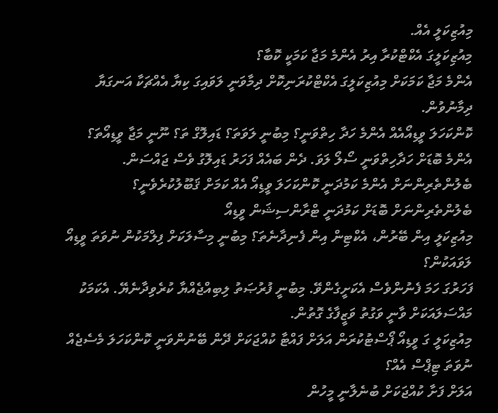މިއުޒިކަލީ އެއް.
މިއުޒިކަލީގަ އެކްޓްކުރާ އިރު އެންމެ މަޖާ ކަމަކީ ކޮބާ؟
އެންމެ މަޖާ ކަމަކަށް މިއުޒިކަލީގަ އެކްޓްކުރަނިކޮށް ދިމާވަނީ ލަވައިގަ ކިޔާ އެއްޗަކާ އަނގަޔާ ދިމާނުވުން.
ކޮންކަހަލަ ވީޑިއޯއެއް އެންމެ ހަދާ ހިތްވަނީ؟ މިބުނީ ލަވަތަ؟ ޑައިލޮގް ތަ؟ ނޫނީ މަޖާ ވީޑިއޯތަ؟
އެންމެ ބޮޑަށް ހަދާހިތްވަނީ ސޯލޯ ލަވަ. ދެން ބައެއް ފަހަރު ޑައިލޮގު ވެސް ޖައްސަން.
ބެލުންތެރިންނަށް އެންމެ ކަމުދަނީ ކޮންކަހަލަ ވީޑިއޯ އެއް ކަމަށް ޤަބޫލުކުރެވެނީ؟
ބެލުންތެރިންނަށް ބޮޑަށް ކަމުދަނީ ޓްރާންސިޝަން ވީޑިއޯ
މިއުޒިކަލީ އިން ބޭރުން، އެކްޓިން އިން ފެނިދާނެތަ؟ މިބުނީ މިސާލަކަށް ފިލްމަކުން ނުވަތަ ވީޑިއޯ ލަވައަކުން؟
ފަހަރުގަ ހަމަ ފެނުންވެސް އެކަށީގެންވޭ. މިބުނީ ފުރުޞަތު ލިބިއްޖެއްޔާ ކުރެވިދާނެޔޭ. އެކަމަކު މައްސަލައަކަށް ވާނީ ވަގުތު ވަޒީފާގެ ގޮތުން.
މިއުޒިކަލީ ގަ ވީޑިއޯ ޕޯސްޓުކުރަން އަލަށް ފައްޓާ ކުއްޖަކަށް ދޭން ބޭނުންވަނީ ކޮންކަހަލަ މެސެޖެއް ނުވަތަ ޓިޕްސް އެއް؟
އަލަށް ފަށާ ކުއްޖަކަށް ބުނެލާނީ މީހުން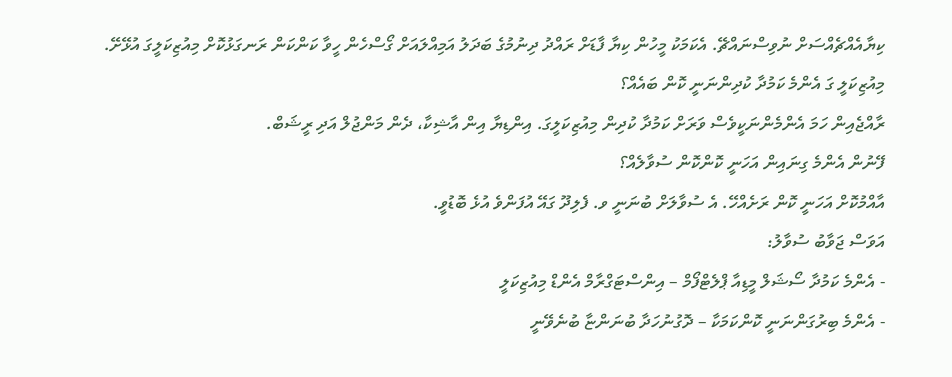ކިޔާއެއްޗެއްސަށް ނުވިސްނައްޗޭ. އެކަމަކު މީހުން ކިޔާ ފާޑަށް ރައްދު ދިނުމުގެ ބަދަލު އަމިއްލައަށް ގޯސްހެން ހީވާ ކަންކަން ރަނގަޅުކޮށް މިއުޒިކަލީގަ އުޅޭށޭ.
މިއުޒިކަލީ ގަ އެންމެ ކަމުދާ ކުދިންނަނީ ކޮން ބައެއް؟
ރާއްޖެއިން ހަމަ އެންމެންނަކީވެސް ވަރަށް ކަމުދާ ކުދިން މިއުޒިކަލީގަ. އިންޑިޔާ އިން އާޝިކާ، ދެން މަންޖުލް އަދި ރީޝަބް.
ފޭނުން އެންމެ ގިނައިން އަހަނީ ކޮންކޮން ސުވާލެއް؟
އާއްމުކޮށް އަހަނީ ކޮން ރަށެއްހޭ. އެ ސުވާލަށް ބުނަނީ ވ. ފެލިދޫ ގައޭ އުފަންވެ އުޅެ ބޮޑުވީ.
އަވަސް ޖަވާބު ސުވާލު:
- އެންމެ ކަމުދާ ސޯޝަލް މީޑިއާ ޕްލެޓްފޯމް – އިންސްޓަގްރާމް އެންޑް މިއުޒިކަލީ
- އެންމެ ބިރުގަންނަނީ ކޮންކަމަކާ – ދޮގުނުހަދާ ބުނަންޏާ ބުނެވޭނީ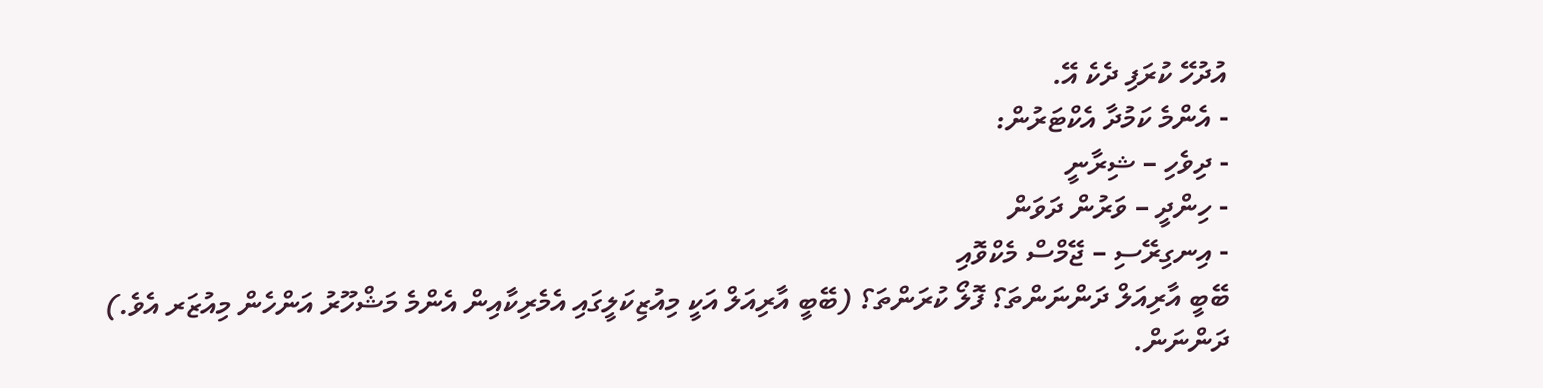އުދުހޭ ކުރަފި ދެކެ އޭ.
- އެންމެ ކަމުދާ އެކްޓަރުން:
- ދިވެހި – ޝިރާނީ
- ހިންދީ – ވަރުން ދަވަން
- އިނގިރޭސި – ޖޭމްސް މެކްވޮއި
ބޭބީ އާރިއަލް ދަންނަންތަ؟ ފޮލޯ ކުރަންތަ؟ (ބޭބީ އާރިއަލް އަކީ މިއުޒިކަލީގައި އެމެރިކާއިން އެންމެ މަޝްހޫރު އަންހެން މިއުޒަރ އެވެ.)
ދަންނަން.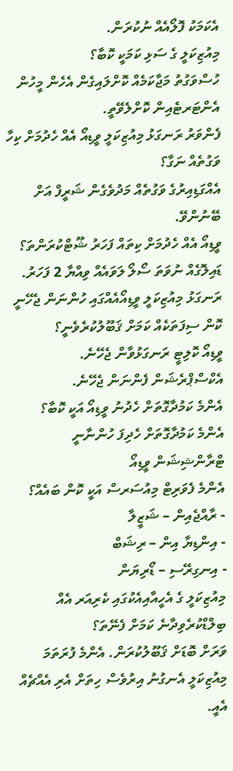އެކަމަކު ފޮލޯއެއް ނުކުރަން.
މިއުޒިކަލީ ގެ ސަޅި ކަމަކީ ކޮބާ؟
ހުސްވަގުތު މަޖާކަމެއް ކޮށްލައިގެން އެހެން މީހުން އެންޓަރޓެއިން ކޮށްލެވޭތީ.
ފެންވަރު ރަނގަޅު މިއުޒިކަލީ ވީޑިއޯ އެއް ހެދުމަށް ކިހާ ވަގުތެއް ނަގާ؟
އެއްގަޑިއިރުގެ ވަގުތެއް މަދުވެގެން ޝަރީފް އަށް ބޭނުންވޭ.
ވީޑިއޯ އެއް ހެދުމަށް ކިތައް ފަހަރު ޝޫޓްކުރަންތަ؟
ޑައިލޮގެއް ނުވަތަ ސޯލޯ ލަވައެއް ވިއްޔާ 2 ފަހަރު.
ރަނގަޅު މިއުޒިކަލީ ވީޑިއޯއެއްގައި ހުންނަން ޖެހޭނީ ކޮން ސިފަތަކެއް ކަމަށް ޤަބޫލުކުރެވެނީ؟
ވީޑިއޯ ކޮލިޓީ ރަނގަޅުވާން ޖެހޭނެ. އެކްސްޕްރެޝަން ފެންނަން ޖެހޭނެ.
އެންމެ ކަމުދާގޮތަށް ހެދުނު ވީޑިއޯ އަކީ ކޮބާ؟
އެންމެ ކަމުދާގޮތަށް ހެދިފަ ހުންނާނީ ޓްރާންޝިޝަން ވީޑިއޯ
އެންމެ ފެވަރިޓް މިއުސަރސް އަކީ ކޮން ބައެއް؟
- ރާއްޖެއިން – ޝަޒީލާ
- އިންޑިޔާ އިން – ރިޝަބް
- އިނގިރޭސި – ޑޯރިޔަން
މިއުޒިކަލީ ގެ އެހީއާއިއެކުގައި ކެރިއަރ އެއް ބިލްޑްކުރެވިދާނެ ކަމަށް ފެނޭތަ؟
ވަރަށް ބޮޑަށް ޤަބޫލުކުރަން. އެންމެ ފުރަތަމަ މިއުޒިކަލީ އެނގުނު އިރުވެސް ހިތަށް އެރި އެއްޗެއް އެއީ.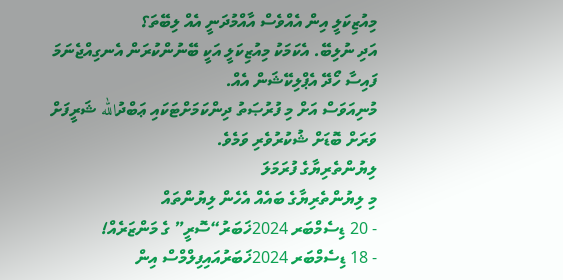މިއުޒިކަލީ އިން އެއްވެސް އާއްމުދަނީ އެއް ލިބޭތަ؟
އަދި ނުލިބޭ. އެކަމަކު މިއުޒިކަލީ އަކީ ބޭނުންކުރަން އެނގިއްޖެނަމަ ފައިސާ ހޯދޭ އެޕްލިކޭޝަން އެއް.
މުނިއަވަސް އަށް މި ފުރުޞަތު ދިންކަމަށްޓަކައި ޢަބްދުالله ޝަރީފަށް ވަރަށް ބޮޑަށް ޝުކުރުވެރި ވަމެވެ.
ލިޔުންތެރިޔާގެ ފުރަމަލަ
މި ލިޔުންތެރިޔާގެ ބައެއް އެހެން ލިޔުންތައް
- 20 ޑިސެމްބަރ 2024ޚަބަރު“ސޮރީ” ގެ މަންޒަރެއް!
- 18 ޑިސެމްބަރ 2024ޚަބަރުއައިފިލްމްސް އިން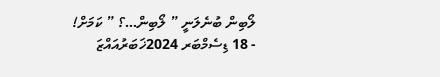ލޯބިން ބުނެލަނީ ” ލޯބިން…؟ ” ކަމަށް!
- 18 ޑިސެމްބަރ 2024ޚަބަރުއައްޒަ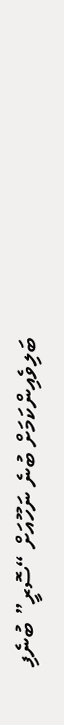ބަލިވެއިންކަމަށް ބުނެ ނަހޫއަށް “ސޮރީ” ބުނެފި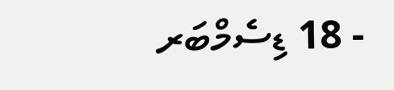- 18 ޑިސެމްބަރ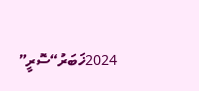2024ޚަބަރު“ސޮރީ”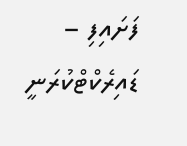ފަށައިފި – ޑައިރެކްޓްކުރަނީ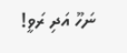ނަހޫ އަދި ރަވީ!